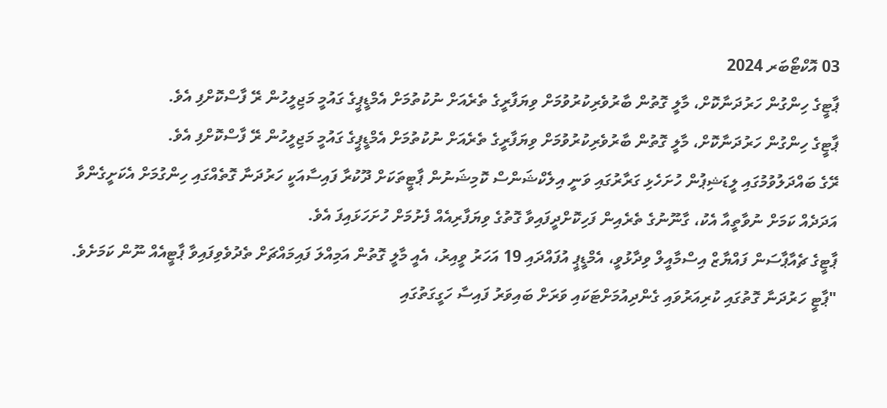03 އޮކްޓޯބަރ 2024
ޕާޓީގެ ހިންގުން ހަރުދަނާކޮށް، މާލީ ގޮތުން ބާރުވެރިކުރުވުމަށް ވިޔަފާރީގެ ތެރެއަށް ނުކުތުމަށް އެމްޑީޕީގެ ގައުމީ މަޖިލީހުން ރޭ ފާސްކޮށްފި އެވެ.
ޕާޓީގެ ހިންގުން ހަރުދަނާކޮށް، މާލީ ގޮތުން ބާރުވެރިކުރުވުމަށް ވިޔަފާރީގެ ތެރެއަށް ނުކުތުމަށް އެމްޑީޕީގެ ގައުމީ މަޖިލީހުން ރޭ ފާސްކޮށްފި އެވެ.
ރޭގެ ބައްދަލުވުމުގައި ލީޑަޝިޕުން ހުށަހެޅި ގަރާރުގައި ވަނީ އިލެކްޝަންސް ކޮމިޝަނުން ޕާޓީތަކަށް ދޫކުރާ ފައިސާއަކީ ހަރުދަނާ ގޮތެއްގައި ހިންގުމަށް އެކަށީގެންވާ އަދަދެއް ކަމަށް ނުވާތީއާ އެކު، ގާނޫނުގެ ތެރެއިން ފަހިކޮށްދީފައިވާ ގޮތުގެ ވިޔަފާރިއެއް ފެށުމަށް ހުށަހަޅައިފަ އެވެ.
ޕާޓީގެ ޗެއާޕާސަން ފައްޔާޒް އިސްމާއީލް ވިދާޅުވީ، އެމްޑީޕީ އުފައްދައި 19 އަހަރު ވީއިރު، އެއީ މާލީ ގޮތުން އަމިއްލަ ފައިމައްޗަށް ތެދުވެވިފައިވާ ޕާޓީއެއް ނޫން ކަމަށެވެ.
"ޕާޓީ ހަރުދަނާ ގޮތުގައި ކުރިއަރުވައި ގެންދިއުމަށްޓަކައި ވަރަށް ބައިވަރު ފައިސާ ހަގީގަތުގައި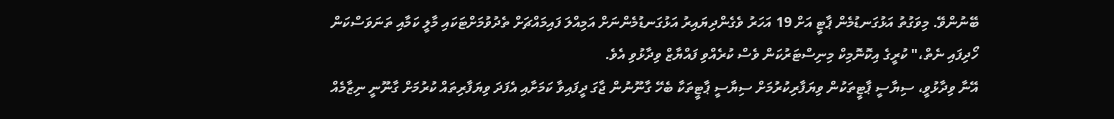ބޭނުންވޭ. މިވަގުތު އަޅުގަނޑުމެން ޕާޓީ އަށް 19 އަހަރު ވެގެންދިޔައިރު އަޅުގަނޑުމެންނަށް އަމިއްލަ ފައިމައްޗަށް ތެދުވުމަށްޓަކައި މާލީ ކަމާއި ތަނަވަސްކަން ހޯދިފައި ނެތް،" ކުރީގެ އިކޮނޮމިކް މިނިސްޓަރުކަން ވެސް ކުރެއްވި ފައްޔާޒް ވިދާޅުވި އެވެ.
އޭނާ ވިދާޅުވީ، ސިޔާސީ ޕާޓީތަކުން ވިޔަފާރިކުރުމަށް ސިޔާސީ ޕާޓީތަކާ ބެހޭ ގާނޫނުން ޖާގަ ދީފައިވާ ކަމަށާއި އެފަދަ ވިޔަފާރިތައް ކުރުމަށް ގާނޫނީ ނިޒާމެއް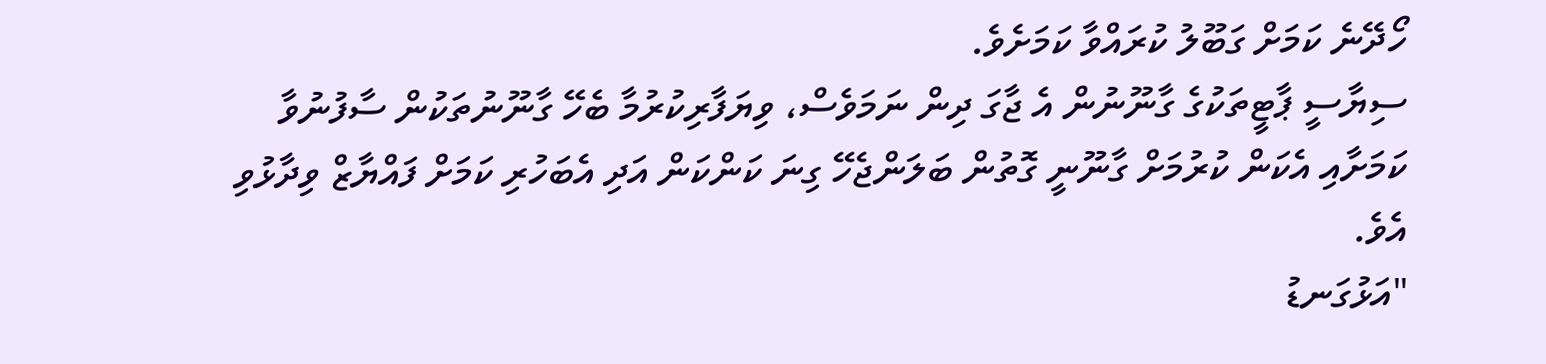ހޯދޭނެ ކަމަށް ގަބޫލު ކުރައްވާ ކަމަށެވެ.
ސިޔާސީ ޕާޓީތަކުގެ ގާނޫނުން އެ ޖާގަ ދިން ނަމަވެސް، ވިޔަފާރިކުރުމާ ބެހޭ ގާނޫނުތަކުން ސާފުނުވާ ކަމަށާއި އެކަން ކުރުމަށް ގާނޫނީ ގޮތުން ބަލަންޖެހޭ ގިނަ ކަންކަން އަދި އެބަހުރި ކަމަށް ފައްޔާޒް ވިދާޅުވި އެވެ.
"އަޅުގަނޑު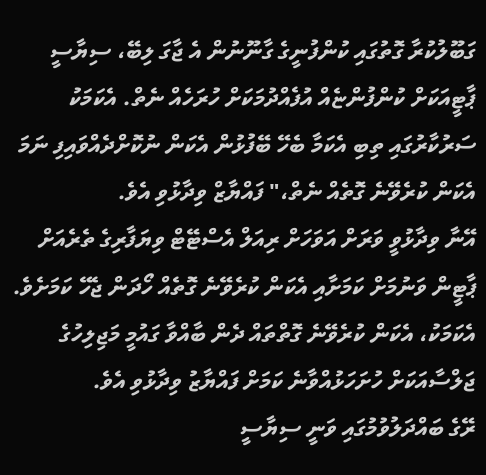ގަބޫލުކުރާ ގޮތުގައި ކުންފުނީގެ ގާނޫނުން އެ ޖާގަ ލިބޭ، ސިޔާސީ ޕާޓީއަކަށް ކުންފުންޏެއް އުފެއްދުމަކަށް ހުރަހެއް ނެތް. އެކަމަކު ސަރުކާރުގައި ތިބި އެކަމާ ބެހޭ ބޭފުޅުން އެކަން ނުކޮށްދެއްވައިފި ނަމަ އެކަން ކުރެވޭނެ ގޮތެއް ނެތް،" ފައްޔާޒް ވިދާޅުވި އެވެ.
އޭނާ ވިދާޅުވީ ވަރަށް އަވަހަށް ރިއަލް އެސްޓޭޓް ވިޔަފާރިގެ ތެރެއަށް ޕާޓީން ވަނުމަށް ކަމަށާއި އެކަން ކުރެވޭނެ ގޮތެއް ހޯދަން ޖެހޭ ކަމަށެވެ. އެކަމަކު، އެކަން ކުރެވޭނެ ގޮތްތައް ދެން ބާއްވާ ގައުމީ މަޖިލިހުގެ ޖަލްސާއަކަށް ހުށަހަޅުއްވާނެ ކަމަށް ފައްޔާޒު ވިދާޅުވި އެވެ.
ރޭގެ ބައްދަލުވުމުގައި ވަނީ ސިޔާސީ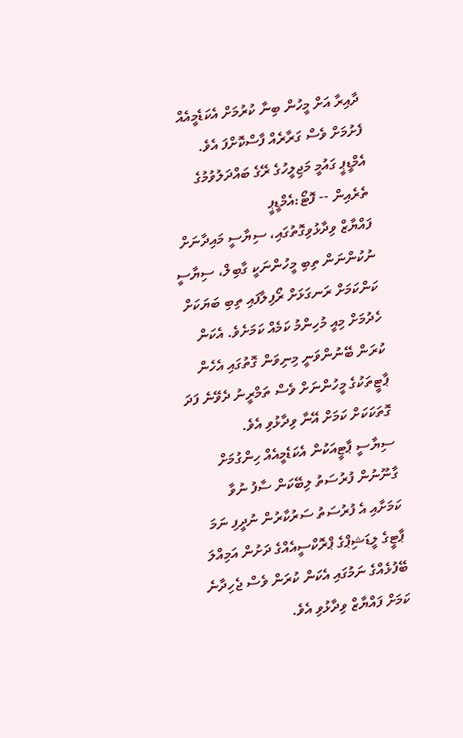ދާއިރާ އަށް މީހުން ބިނާ ކުރުމަށް އެކަޑެމީއެއް ފެށުމަށް ވެސް ގަރާރެއް ފާސްކޮށްފަ އެވެ.
އެމްޑީޕީ ގައުމީ މަޖިލީހުގެ ރޭގެ ބައްދަލުވުމުގެ ތެރެއިން -- ފޮޓޯ:އެމްޑީޕީ
ފައްޔާޒް ވިދާޅުވިގޮތުގައި، ސިޔާސީ މައިދާނަށް ނުކުންނަން ތިބި މީހުންނަކީ ގާބިލް، ސިޔާސީ ކަންކަމަށް ރަނގަޅަށް ރޯފިލާފައި ތިބި ބަޔަކަށް ހެދުމަށް މިއީ މުހިންމު ކަމެއް ކަމަށެވެ. އެކަން ކުރަން ބޭނުންވަނީ މިނިވަން ގޮތުގައި އެހެން ޕާޓީތަކުގެ މީހުންނަށް ވެސް ތަމްރީނު ދެވޭނެ ފަދަ ގޮތަކަކަށް ކަމަށް އޭނާ ވިދާޅުވި އެވެ.
ސިޔާސީ ޕާޓީއަކުން އެކަޑެމީއެއް ހިންގުމަށް ގާނޫނުން ފުރުސަތު ލިބޭކަން ސާފު ނުވާ ކަމަށާއި އެ ފުރުސަތު ސަރުކާރުން ނުދީފި ނަމަ ޕާޓީގެ ލީޑަޝިޕްގެ ޕްރޮކްސީއެއްގެ ދަށުން އަމިއްލަ ބޭފުޅެއްގެ ނަމުގައި އެކަން ކުރަން ވެސް ޖެހިދާނެ ކަމަށް ފައްޔާޒް ވިދާޅުވި އެވެ.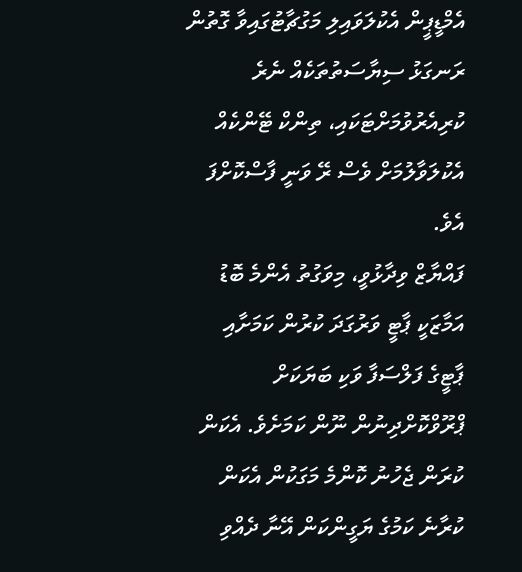އެމްޑީޕީން އެކުލަވައިލި މަގުޗާޓުގައިވާ ގޮތުން ރަނގަޅު ސިޔާސަތުތަކެއް ނެރެ ކުރިއެރުވުމަށްޓަކައި، ތިންކް ޓޭންކެއް އެކުލަވާލުމަށް ވެސް ރޭ ވަނީ ފާސްކޮށްފަ އެވެ.
ފައްޔާޒް ވިދާޅުވީ، މިވަގުތު އެންމެ ބޮޑު އަމާޒަކީ ޕާޓީ ވަރުގަދަ ކުރުން ކަމަށާއި ޕާޓީގެ ފަލްސަފާ ވަކި ބަޔަކަށް ޕްރޫވްކޮށްދިނުން ނޫން ކަމަށެވެ. އެކަން ކުރަން ޖެހުނު ކޮންމެ މަގަކުން އެކަން ކުރާނެ ކަމުގެ ޔަގީންކަން އޭނާ ދެއްވި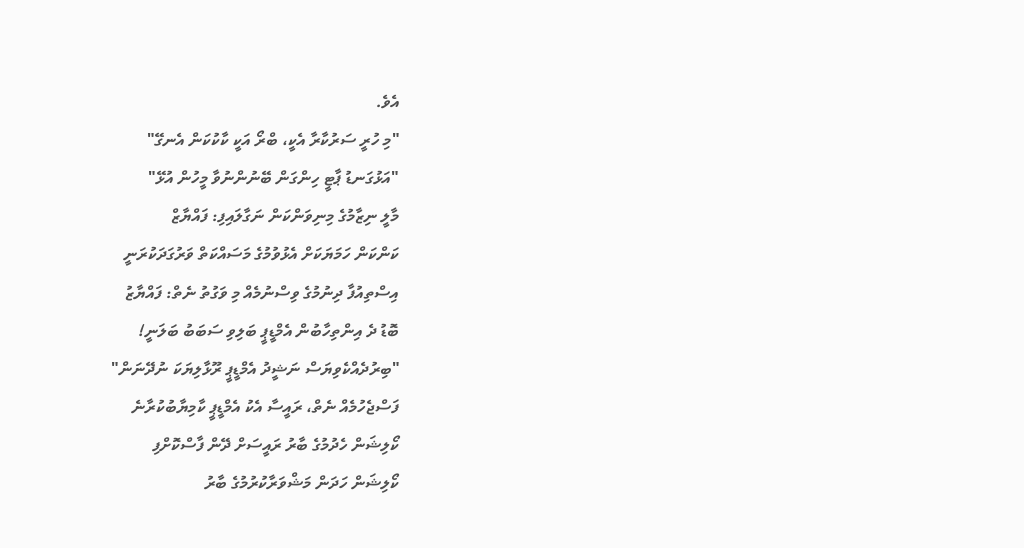އެވެ.
"މި ހުރީ ސަރުކާރާ އެކީ، ބްރޯ އަކީ ކާކުކަން އެނގޭ"
"އަޅުގަނޑު ޕާޓީ ހިންގަން ބޭނުންނުވާ މީހުން އުޅޭ"
މާލީ ނިޒާމުގެ މިނިވަންކަން ނަގާލައިފި: ފައްޔާޒް
ކަންކަން ހަމަޔަކަށް އެޅުވުމުގެ މަސައްކަތް ވަރުގަދަކުރަނީ
އިސްތިއުފާ ދިނުމުގެ ވިސްނުމެއް މި ވަގުތު ނެތް: ފައްޔާޒު
ބޮޑު ދެ އިންތިހާބުން އެމްޑީޕީ ބަލިވި ސަބަބު ބަލަނީ!
"ބިރުދެއްކެވިޔަސް ނަޝީދު އެމްޑީޕީ ރޫޅާލިޔަކަ ނުދޭނަން"
ފަސްޖެހުމެއް ނެތް، ރައީސާ އެކު އެމްޑީޕީ ކާމިޔާބުކުރާނެ
ކޯލިޝަން ހެދުމުގެ ބާރު ރައީސަށް ދޭން ފާސްކޮށްފި
ކޯލިޝަން ހަދަން މަޝްވަރާކުރުމުގެ ބާރު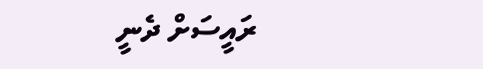ރައީސަށް ދެނީ